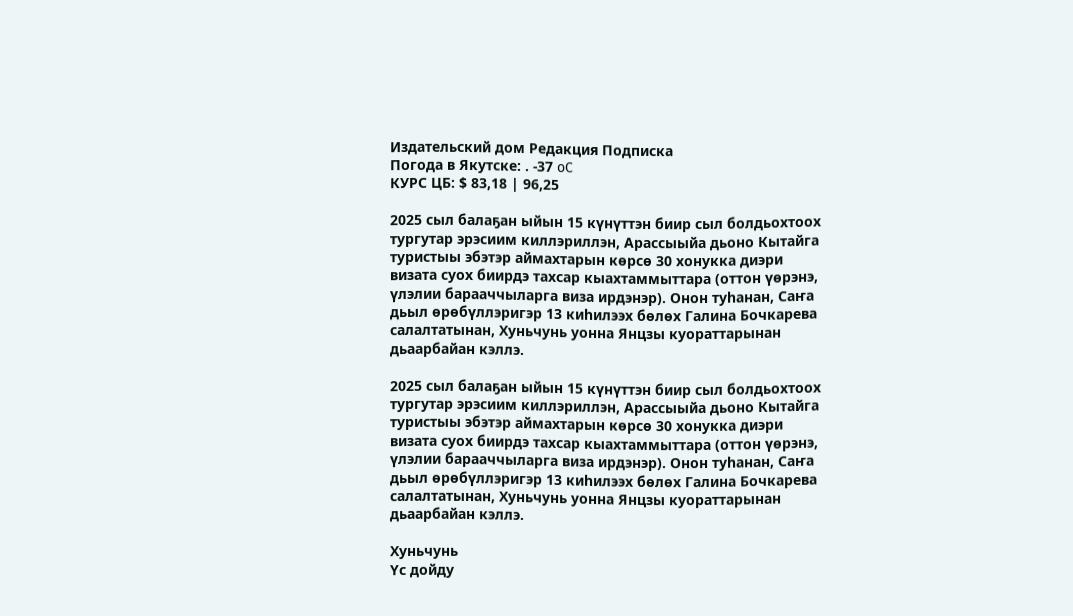Издательский дом Редакция Подписка
Погода в Якутске: . -37 oC
КУРС ЦБ: $ 83,18 | 96,25

2025 сыл балаҕан ыйын 15 күнүттэн биир сыл болдьохтоох тургутар эрэсиим киллэриллэн, Арассыыйа дьоно Кытайга туристыы эбэтэр аймахтарын көрсө 30 хонукка диэри визата суох биирдэ тахсар кыахтаммыттара (оттон үөрэнэ, үлэлии барааччыларга виза ирдэнэр). Онон туһанан, Саҥа дьыл өрөбүллэригэр 13 киһилээх бөлөх Галина Бочкарева салалтатынан, Хуньчунь уонна Янцзы куораттарынан дьаарбайан кэллэ.

2025 сыл балаҕан ыйын 15 күнүттэн биир сыл болдьохтоох тургутар эрэсиим киллэриллэн, Арассыыйа дьоно Кытайга туристыы эбэтэр аймахтарын көрсө 30 хонукка диэри визата суох биирдэ тахсар кыахтаммыттара (оттон үөрэнэ, үлэлии барааччыларга виза ирдэнэр). Онон туһанан, Саҥа дьыл өрөбүллэригэр 13 киһилээх бөлөх Галина Бочкарева салалтатынан, Хуньчунь уонна Янцзы куораттарынан дьаарбайан кэллэ.

Хуньчунь
Үс дойду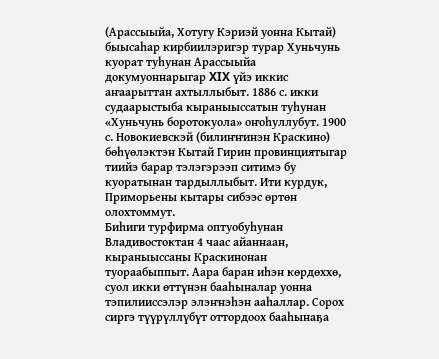(Арассыыйа, Хотугу Кэриэй уонна Кытай) быысаһар кирбиилэригэр турар Хуньчунь куорат туһунан Арассыыйа докумуоннарыгар XIX үйэ иккис аҥаарыттан ахтыллыбыт. 1886 с. икки судаарыстыба кыраныыссатын туһунан «Хуньчунь боротокуола» оҥоһуллубут. 1900 с. Новокиевскэй (билиҥҥинэн Краскино) бөһүөлэктэн Кытай Гирин провинциятыгар тиийэ барар тэлэгэрээп ситимэ бу куоратынан тардыллыбыт. Ити курдук, Приморьены кытары сибээс өртөн олохтоммут.
Биһиги турфирма оптуобуһунан Владивостоктан 4 чаас айаннаан, кыраныыссаны Краскинонан туораабыппыт. Аара баран иһэн көрдөххө, суол икки өттүнэн бааһыналар уонна тэпилииссэлэр элэҥнэһэн ааһаллар. Сорох сиргэ түүрүллүбүт оттордоох бааһынаҕа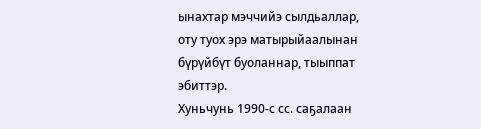ынахтар мэччийэ сылдьаллар, оту туох эрэ матырыйаалынан бүрүйбүт буоланнар, тыыппат эбиттэр.
Хуньчунь 1990-с сс. саҕалаан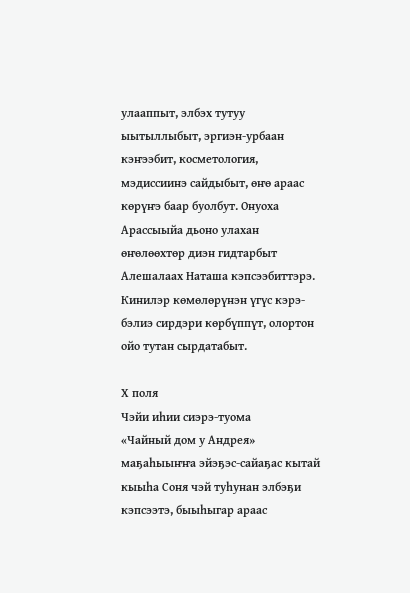улааппыт, элбэх тутуу ыытыллыбыт, эргиэн-урбаан кэҥээбит, косметология, мэдиссиинэ сайдыбыт, өҥө араас көрүҥэ баар буолбут. Онуоха Арассыыйа дьоно улахан өҥөлөөхтөр диэн гидтарбыт Алешалаах Наташа кэпсээбиттэрэ. Кинилэр көмөлөрүнэн үгүс кэрэ-бэлиэ сирдэри көрбүппүт, олортон ойо тутан сырдатабыт.

Х поля
Чэйи иһии сиэрэ-туома
«Чайный дом у Андрея» маҕаһыыҥҥа эйэҕэс-сайаҕас кытай кыыһа Соня чэй туһунан элбэҕи кэпсээтэ, быыһыгар араас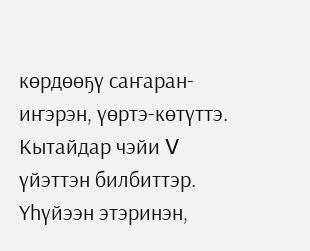көрдөөҕү саҥаран-иҥэрэн, үөртэ-көтүттэ.
Кытайдар чэйи V үйэттэн билбиттэр. Үһүйээн этэринэн,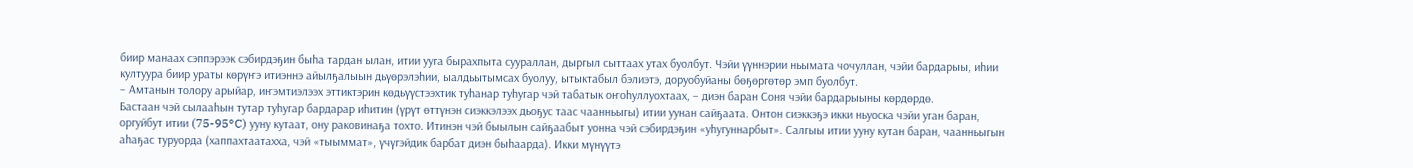биир манаах сэппэрээк сэбирдэҕин быһа тардан ылан, итии ууга бырахпыта суураллан, дыргыл сыттаах утах буолбут. Чэйи үүннэрии ньымата чочуллан, чэйи бардарыы, иһии култуура биир ураты көрүҥэ итиэннэ айылҕалыын дьүөрэлэһии, ыалдьытымсах буолуу, ытыктабыл бэлиэтэ, доруобуйаны бөҕөргөтөр эмп буолбут.
– Амтанын толору арыйар, иҥэмтиэлээх эттиктэрин көдьүүстээхтик туһанар туһугар чэй табатык оҥоһуллуохтаах, – диэн баран Соня чэйи бардарыыны көрдөрдө.
Бастаан чэй сылааһын тутар туһугар бардарар иһитин (үрүт өттүнэн сиэккэлээх дьоҕус таас чаанньыгы) итии уунан сайҕаата. Онтон сиэккэҕэ икки ньуоска чэйи уган баран, оргуйбут итии (75-95°C) ууну кутаат, ону раковинаҕа тохто. Итинэн чэй быылын сайҕаабыт уонна чэй сэбирдэҕин «уһугуннарбыт». Салгыы итии ууну кутан баран, чаанньыгын аһаҕас туруорда (хаппахтаатахха, чэй «тыыммат», үчүгэйдик барбат диэн быһаарда). Икки мүнүүтэ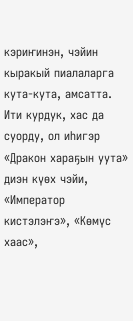кэриҥинэн, чэйин кыракый пиалаларга кута-кута, амсатта. Ити курдук, хас да суорду, ол иһигэр «Дракон хараҕын уута» диэн күөх чэйи, «Император кистэлэҥэ», «Көмүс хаас»,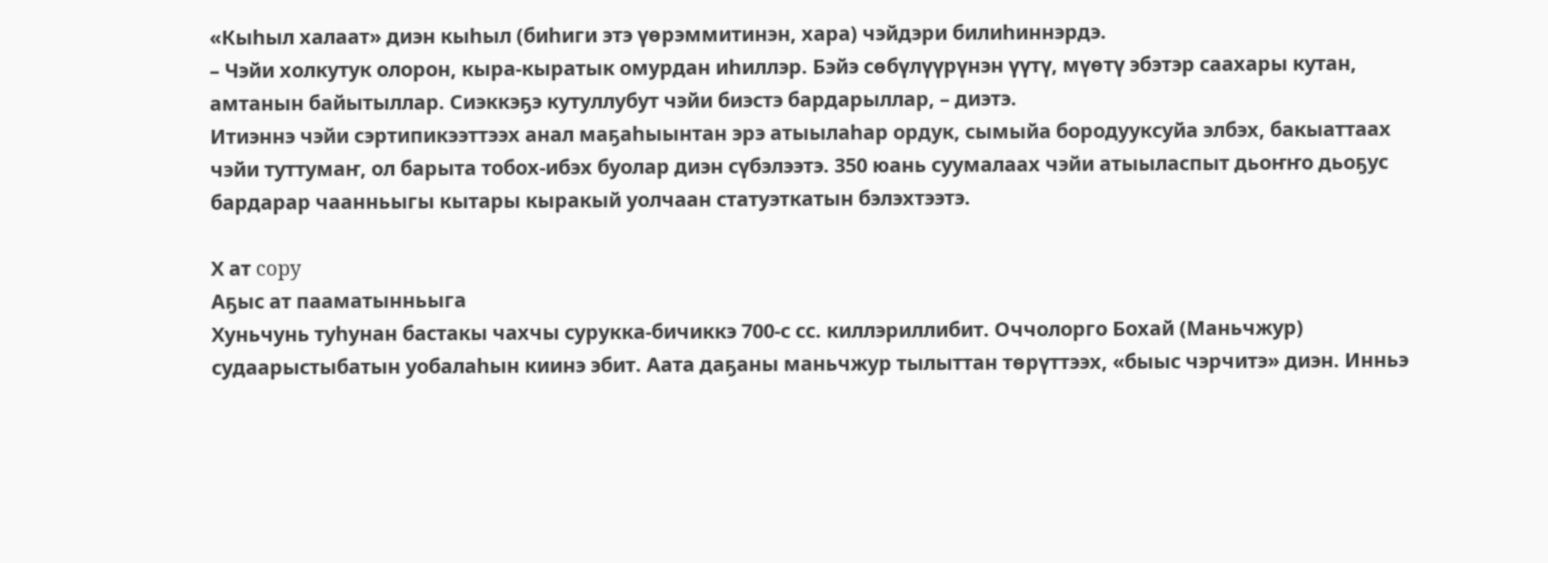«Кыһыл халаат» диэн кыһыл (биһиги этэ үөрэммитинэн, хара) чэйдэри билиһиннэрдэ.
– Чэйи холкутук олорон, кыра-кыратык омурдан иһиллэр. Бэйэ сөбүлүүрүнэн үүтү, мүөтү эбэтэр саахары кутан, амтанын байытыллар. Сиэккэҕэ кутуллубут чэйи биэстэ бардарыллар, – диэтэ.
Итиэннэ чэйи сэртипикээттээх анал маҕаһыынтан эрэ атыылаһар ордук, сымыйа бородууксуйа элбэх, бакыаттаах чэйи туттумаҥ, ол барыта тобох-ибэх буолар диэн сүбэлээтэ. 350 юань суумалаах чэйи атыыласпыт дьоҥҥо дьоҕус бардарар чаанньыгы кытары кыракый уолчаан статуэткатын бэлэхтээтэ.

Х ат copy
Аҕыс ат пааматынньыга
Хуньчунь туһунан бастакы чахчы сурукка-бичиккэ 700-с сс. киллэриллибит. Оччолорго Бохай (Маньчжур) судаарыстыбатын уобалаһын киинэ эбит. Аата даҕаны маньчжур тылыттан төрүттээх, «быыс чэрчитэ» диэн. Инньэ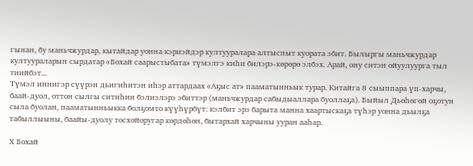гынан, бу маньчжурдар, кытайдар уонна кэриэйдэр култууралара алтыспыт куората эбит. Былыргы маньчжурдар култуураларын сырдатар «Бохай саарыстыбата» түмэлгэ киһи билэрэ-көрөрө элбэх. Арай, ону ситэн ойуулуурга тыл тиийбэт...
Түмэл иннигэр сүүрэн дьигиһитэн иһэр аттардаах «Аҕыс ат» пааматынньык турар. Китайга 8 сыыппара үп-харчы, баай-дуол, оттон сылгы ситиһии бэлиэлэрэ эбиттэр (маньчжурдар сабыдыаллара буоллаҕа). Быйыл Дьөһөгөй оҕотун сыла буолан, пааматынньыкка болҕомто күүһүрбүт: кэлбит эрэ барыта манна хаартыскаҕа түһэр уонна дьылҕа табыллыыны, баайы-дуолу тосхойоругар көрдөһөн, бытархай харчыны ууран ааһар.

Х Бохай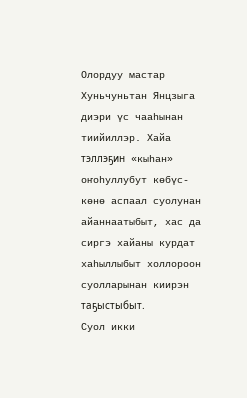Олордуу мастар
Хуньчуньтан Янцзыга диэри үс чааһынан тиийиллэр. Хайа тэллэҕин «кыһан» оҥоһуллубут көбүс-көнө аспаал суолунан айаннаатыбыт, хас да сиргэ хайаны курдат хаһыллыбыт холлороон суолларынан киирэн таҕыстыбыт.
Суол икки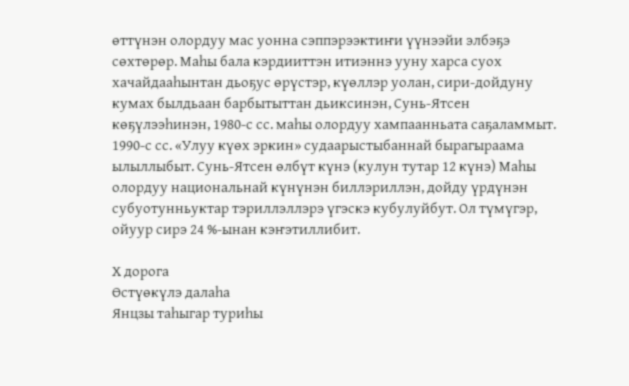өттүнэн олордуу мас уонна сэппэрээктиҥи үүнээйи элбэҕэ сөхтөрөр. Маһы бала кэрдииттэн итиэннэ ууну харса суох хачайдааһынтан дьоҕус өрүстэр, күөллэр уолан, сири-дойдуну кумах былдьаан барбытыттан дьиксинэн, Сунь-Ятсен көҕүлээһинэн, 1980-с сс. маһы олордуу хампаанньата саҕаламмыт. 1990-с сс. «Улуу күөх эркин» судаарыстыбаннай бырагыраама ылыллыбыт. Сунь-Ятсен өлбүт күнэ (кулун тутар 12 күнэ) Маһы олордуу национальнай күнүнэн биллэриллэн, дойду үрдүнэн субуотунньуктар тэриллэллэрэ үгэскэ кубулуйбут. Ол түмүгэр, ойуур сирэ 24 %-ынан кэҥэтиллибит.

Х дорога
Өстүөкүлэ далаһа
Янцзы таһыгар туриһы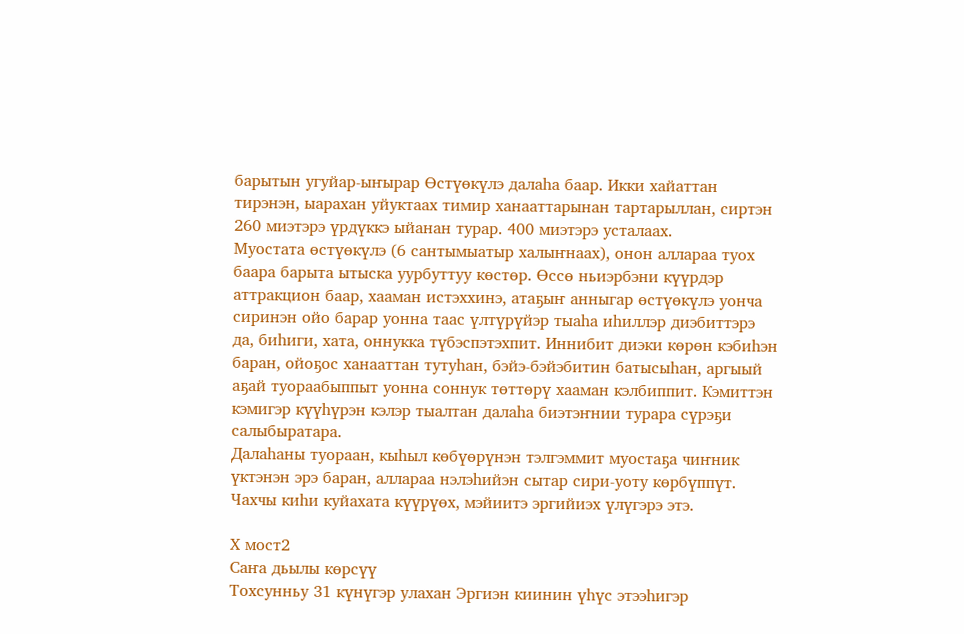барытын угуйар-ыҥырар Өстүөкүлэ далаһа баар. Икки хайаттан тирэнэн, ыарахан уйуктаах тимир ханааттарынан тартарыллан, сиртэн 260 миэтэрэ үрдүккэ ыйанан турар. 400 миэтэрэ усталаах.
Муостата өстүөкүлэ (6 сантымыатыр халыҥнаах), онон аллараа туох баара барыта ытыска уурбуттуу көстөр. Өссө ньиэрбэни күүрдэр аттракцион баар, хааман истэххинэ, атаҕыҥ анныгар өстүөкүлэ уонча сиринэн ойо барар уонна таас үлтүрүйэр тыаһа иһиллэр диэбиттэрэ да, биһиги, хата, оннукка түбэспэтэхпит. Иннибит диэки көрөн кэбиһэн баран, ойоҕос ханааттан тутуһан, бэйэ-бэйэбитин батысыһан, аргыый аҕай туораабыппыт уонна соннук төттөрү хааман кэлбиппит. Кэмиттэн кэмигэр күүһүрэн кэлэр тыалтан далаһа биэтэҥнии турара сүрэҕи салыбыратара.
Далаһаны туораан, кыһыл көбүөрүнэн тэлгэммит муостаҕа чиҥник үктэнэн эрэ баран, аллараа нэлэһийэн сытар сири-уоту көрбүппүт. Чахчы киһи куйахата күүрүөх, мэйиитэ эргийиэх үлүгэрэ этэ.

Х мост2
Саҥа дьылы көрсүү
Тохсунньу 31 күнүгэр улахан Эргиэн киинин үһүс этээһигэр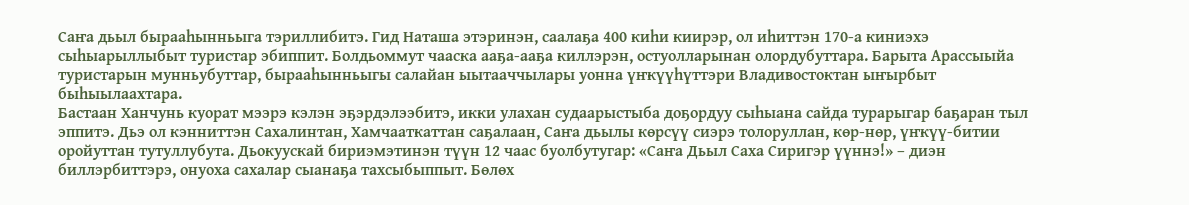Саҥа дьыл бырааһынньыга тэриллибитэ. Гид Наташа этэринэн, саалаҕа 400 киһи киирэр, ол иһиттэн 170-а киниэхэ сыһыарыллыбыт туристар эбиппит. Болдьоммут чааска ааҕа-ааҕа киллэрэн, остуолларынан олордубуттара. Барыта Арассыыйа туристарын мунньубуттар, бырааһынньыгы салайан ыытааччылары уонна үҥкүүһүттэри Владивостоктан ыҥырбыт быһыылаахтара.
Бастаан Ханчунь куорат мээрэ кэлэн эҕэрдэлээбитэ, икки улахан судаарыстыба доҕордуу сыһыана сайда турарыгар баҕаран тыл эппитэ. Дьэ ол кэнниттэн Сахалинтан, Хамчааткаттан саҕалаан, Саҥа дьылы көрсүү сиэрэ толоруллан, көр-нөр, үҥкүү-битии оройуттан тутуллубута. Дьокуускай бириэмэтинэн түүн 12 чаас буолбутугар: «Саҥа Дьыл Саха Сиригэр үүннэ!» – диэн биллэрбиттэрэ, онуоха сахалар сыанаҕа тахсыбыппыт. Бөлөх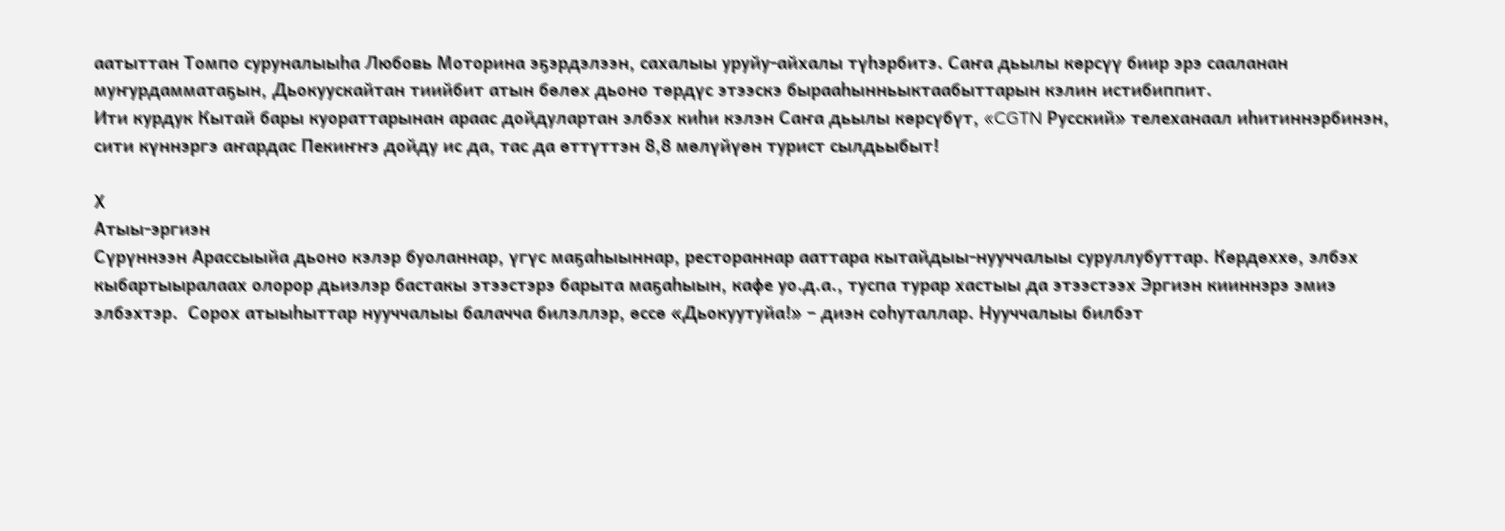аатыттан Томпо суруналыыһа Любовь Моторина эҕэрдэлээн, сахалыы уруйу-айхалы түһэрбитэ. Саҥа дьылы көрсүү биир эрэ сааланан муҥурдамматаҕын, Дьокуускайтан тиийбит атын бөлөх дьоно төрдүс этээскэ бырааһынньыктаабыттарын кэлин истибиппит.
Ити курдук Кытай бары куораттарынан араас дойдулартан элбэх киһи кэлэн Саҥа дьылы көрсүбүт, «CGTN Русский» телеханаал иһитиннэрбинэн, сити күннэргэ аҥардас Пекиҥҥэ дойду ис да, тас да өттүттэн 8,8 мөлүйүөн турист сылдьыбыт!

Х
Атыы-эргиэн
Сүрүннээн Арассыыйа дьоно кэлэр буоланнар, үгүс маҕаһыыннар, рестораннар ааттара кытайдыы-нууччалыы суруллубуттар. Көрдөххө, элбэх кыбартыыралаах олорор дьиэлэр бастакы этээстэрэ барыта маҕаһыын, кафе уо.д.а., туспа турар хастыы да этээстээх Эргиэн кииннэрэ эмиэ элбэхтэр.  Сорох атыыһыттар нууччалыы балачча билэллэр, өссө «Дьокуутуйа!» – диэн соһуталлар. Нууччалыы билбэт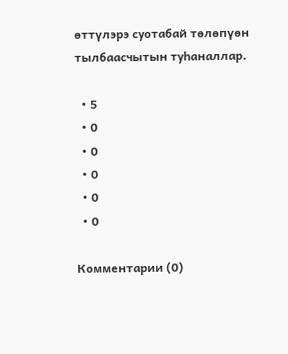өттүлэрэ суотабай төлөпүөн тылбаасчытын туһаналлар.

  • 5
  • 0
  • 0
  • 0
  • 0
  • 0

Комментарии (0)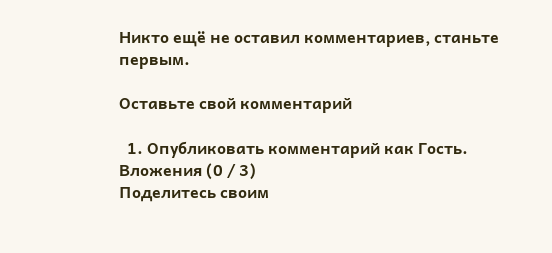Никто ещё не оставил комментариев, станьте первым.

Оставьте свой комментарий

  1. Опубликовать комментарий как Гость.
Вложения (0 / 3)
Поделитесь своим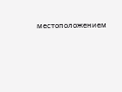местоположением